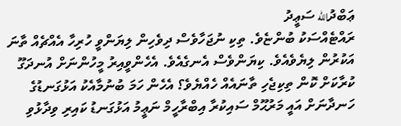ޢަބްދުالله ސަޢީދު
ރައްޓެއްސަކު ބުންޏެވެ. ތިކި ނުޖަހާވެސް ދިވެހިން ލިޔަންވީ ހުރިހާ އެއްޗެއް ތާނަ އަކުރުން ލިޔެވެއެވެ. ކިޔަންވެސް އެނގެއެވެ. އެހެންވީއިރު މީހުންނަށް އުނދަގޫ ކުރާކަށް ކޮން ތިކިޖެހި ތާނައެއް ހެއްޔެވެ؟ އެހެން ހަމަ ބުނުމާއެކު އަޅުގަނޑުގެ ހަނދާނަށް އައީ މަރުޙޫމް ސައިކުރާ އިބްރާހީމް ނަޢީމު އަޅުގަނޑު ކައިރި ވިދާޅުވި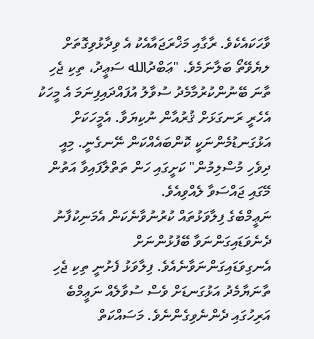ވާހަކައެކެވެ. ރާގާއި މަޚްރަޖައާއެކު އެ ވިދާޅުވިގޮތަށް ލޔެވޭތޯ ބަލާނަމެވެ. "ޢަބްދުالله ސަޢީދު، ތިކި ޖެހި ތާނަ ބޭނުންކުރުމާމެދު ސުވާލު އުފައްދައިފިނަމަ އެ މީހަކު އެހެރީ ރަނގަޅަށް ޤުރުއާން ނުކިޔަވާ. އެމީހަކަށް އަޅުގަނޑުމެންނަކީ ކޮންބައެއްކަން ނޭނގެނީ. މިއީ ދިވެހި މުސްލިމުން" ކަށީގައި ހަން ތަތްލާފައިވާ އަތުން މޭގައި ޖައްސަވާ ލެއްވިއެވެ.
ނަޢީމްބެގެ ފިލާވަޅުތައް ކުރުނުވާނެކަން އެމަނިކުފާނު ދެނެވަޑައިގަންނަވާ ބޭފުޅުންނަށް އެނގިވަޑައިގަންނަވާނެއެވެ. ފިލާވަޅު ފެށުނީ ތިކި ޖެހި ތާނަޔާމެދު އަޅުގަނޑަށް ވެސް ސުވާލެއް ނަޢީމްބެ އަރިހުގައި ދެންނެވިގެންނެވެ. މަސައްކަތް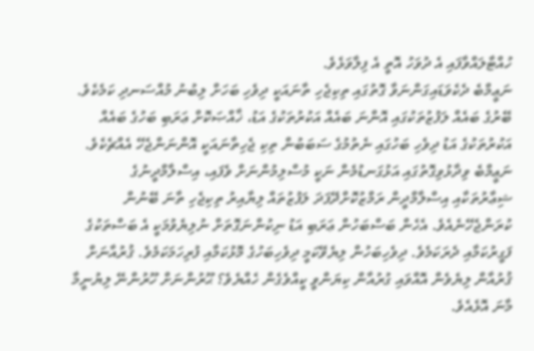ހުއްޓާލައްވާފައި އެ ދުވަހު އޮތީ އެ ފިލާވަޅެވެ.
ނަޢީމްބެ ދެކެވަޑައިގަންނަވާ ގޮތުގައި ތިކިޖެހި ތާނައަކީ ދިވެހި ބަހަށް ލިބުނު މުއްސަނދި ކަމެކެވެ. ބޭރުގެ ބައެއް ލަފުޒުތަކުގައި އޮންނަ ބައެއް އަކުރުތަކުގެ އަޑު، ޚާއްޞަކޮށް ޢަރަބި ބަހުގެ ބައެއް އަކުރުތަކުގެ އަޑު ދިވެހި ބަހުގައި ނެތުމުގެ ސަބަބުން ތިކި ޖެހިތާނައަކީ އޮންނަންޖެހޭ އެއްޗެކެވެ.
ނަޢީމްބެ ވިދާޅުވިގޮތުގައި އަޅުގަނޑުމެން ނަކީ މުސްލިމުންނަށް ވެފައި، އިސްލާމްދީނުގެ ޝިޢާރުތަކާއި އިސްލާމްދީން ރަމްޒުކޮށްދޭފަދަ ލަފުޒުތައް ލިޔާއިރު ތިކިޖެހި ތާނަ ބޭނުން ކުރަންޖެހޭނެއެވެ. އެހެން ބަސްބަހުން ޢަރަބި އަޑު ނިކުންނަގޮތަށް ނުލިޔެވުމަކީ އެ ބަސްތަކުގެ ފަގީރުކަމާއި ދެރަކަމެވެ. ދިވެހިބަހުން ލިޔެވޭކަމީ ދިވެހިބަހުގެ މޮޅުކަމާއި ފުރިހަމަކަމެވެ. ޤުރުއާނަށް ޤުރުއާން ލިޔެވެން އޮއްވައި ގުރުއާން ކިޔަންވީ ކީއްވެގެން ހެއްޔެވެ؟ ޙޫރުންނަށް ހޫރުންނޭ ލިޔުނީމާ މާނަ އޮޅެއެވެ.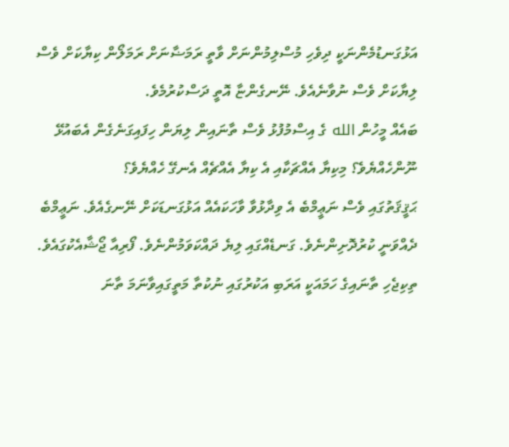އަޅުގަނޑުމެންނަކީ ދިވެހި މުސްލިމުންނަށް ވާތީ ރަމަޟާނަށް ރަމަލޯން ކިޔާކަށް ވެސް ލިޔާކަށް ވެސް ނުވާނެއެވެ. ނޭނގެންޏާ އޮތީ ދަސްކުރުމެވެ.
ބައެއް މީހުން الله ގެ އިސްމުފުޅު ވެސް ތާނައިން ލިޔަން ހިފައިގަނެގެން އެބައުޅޭ ނޫންހެއްޔެވެ؟ މިކިޔާ އެއްޗަކާއި އެ ކިޔާ އެއްޗެއް އެނގޭ ހެއްޔެވެ؟
ޙަޤީޤަތުގައި ވެސް ނަޢީމްބެ އެ ވިދާޅުވާ ވާހަކައެއް އަޅުގަނޑަކަށް ނޭނގެއެވެ. ނަޢީމްބެ ދެއްވަނީ ކުރުދޮށިންނެވެ. ގަނޑެއްގައި ލިޔެ ދައްކަވަމުންނެވެ. ފޯރިއާ ޖޯޝާއެކުގައެވެ.
ތިކިޖެހި ތާނައިގެ ހަމައަކީ އަރަބި އަކުރުގައި ނުކުތާ މަތީގައިވާނަމަ ތާނަ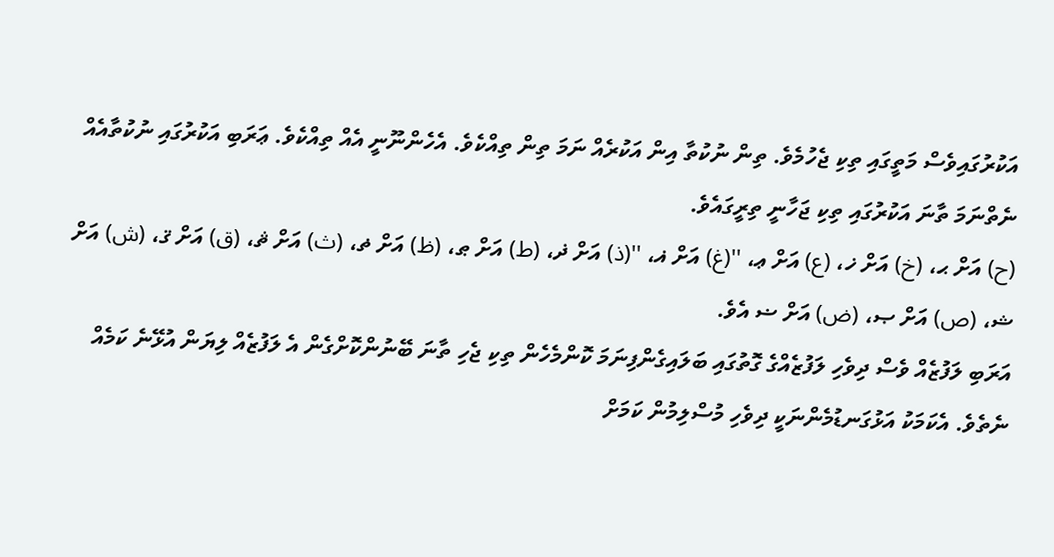އަކުރުގައިވެސް މަތީގައި ތިކި ޖެހުމެވެ. ތިން ނުކުތާ އިން އަކުރެއް ނަމަ ތިން ތިއްކެވެ. އެހެންނޫނީ އެއް ތިއްކެވެ. ޢަރަބި އަކުރުގައި ނުކުތާއެއް ނެތްނަމަ ތާނަ އަކުރުގައި ތިކި ޖަހާނީ ތިރީގައެވެ.
(ح) އަށް ޙ، (خ) އަށް ޚ، (ع) އަށް ޢ، ''(غ) އަށް ޣ، ''(ذ) އަށް ޛ، (ط) އަށް ޠ، (ظ) އަށް ޡ، (ث) އަށް ޘ، (ق) އަށް ޤ، (ش) އަށް ޝ، (ص) އަށް ޞ، (ض) އަށް ޟ އެވެ.
އަރަބި ލަފުޒެއް ވެސް ދިވެހި ލަފުޒެއްގެ ގޮތުގައި ބަލައިގެންފިނަމަ ކޮންމެހެން ތިކި ޖެހި ތާނަ ބޭނުންކޮށްގެން އެ ލަފުޒެއް ލިޔަން އުޅޭނެ ކަމެއް ނެތެވެ. އެކަމަކު އަޅުގަނޑުމެންނަކީ ދިވެހި މުސްލިމުން ކަމަށް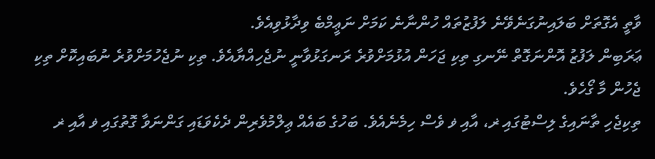ވާތީ އެގޮތަށް ބަލައިނުގަނެވޭނެ ލަފުޒުތައް ހުންނާނެ ކަމަށް ނަޢީމްބެ ވިދާޅުވިއެވެ.
ޢަރަބިން ލަފުޒު އޮންނަގޮތް ނޭނގި ތިކި ޖަހަން އުޅުމަށްވުރެ ރަނގަޅުވާނީ ނުޖެހިއްޔާއެވެ. ތިކި ނުޖެހުމަށްވުރެ ނުބައިކޮށް ތިކި ޖެހުން މާ ގޯހެވެ.
ތިކިޖެހި ތާނައިގެ ލިސްޓުގައި ޜ، އާއި ޥ ވެސް ހިމެނެއެވެ. ބަހުގެ ބައެއް ޢިލްމުވެރިން ދެކެވަޑައި ގަންނަވާ ގޮތުގައި ޥ އާއި ޜ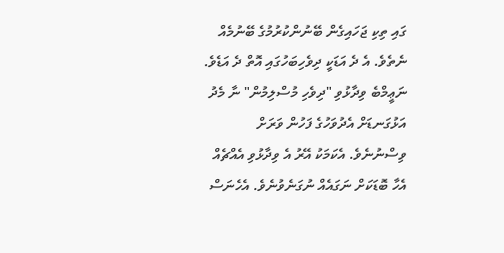ގައި ތިކި ޖަހައިގެން ބޭނުންކުރުމުގެ ބޭނުމެއް ނެތެވެ. އެ ދެ އަޑަކީ ދިވެހިބަހުގައި އޮތް ދެ އަޑެވެ.
ނަޢީމްބެ ވިދާޅުވި "ދިވެހި މުސްލިމުން" ނާ މެދު އަޅުގަނޑަށް އެދުވަހުގެ ފަހުން ވަރަށް ވިސްނުނެވެ. އެކަމަކު އޭރު އެ ވިދާޅުވި އެއްޗެއް އެހާ ބޮޑަކަށް ނަގައެއް ނުގަނެވުނެވެ. އެހެނަސް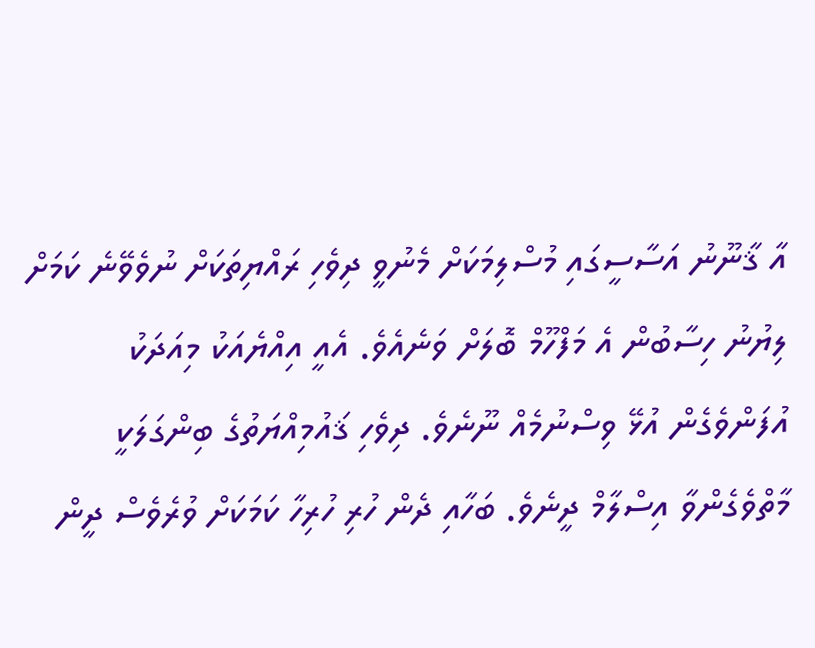އާ ޤާނޫނު އަސާސީގައި މުސްލިމަކަށް މެނުވީ ދިވެހި ރައްޔިތަކަށް ނުވެވޭނެ ކަމަށް ލިޔުނު ހިސާބުން އެ މަފްހޫމް ބޮލަށް ވަނެއެވެ. އެއީ އިއްޔެއަކު މިއަދަކު އުފަންވެގެން އުޅޭ ވިސްނުމެއް ނޫނެވެ. ދިވެހި ޤައުމިއްޔަތުގެ ބިންގަލަކީ މާތްވެގެންވާ އިސްލާމް ދީނެވެ. ބަހާއި ދެން ހުރި ހުރިހާ ކަމަކަށް ވުރެވެސް ދީން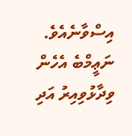އިސްވާނެއެވެ. ނަޢީމްބެ އެހެން ވިދާޅުވިއިރު އަދި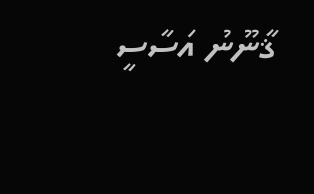ޤާނޫނު އަސާސީ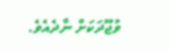ވުޖޫދަކަށް ނާދެއެވެ.